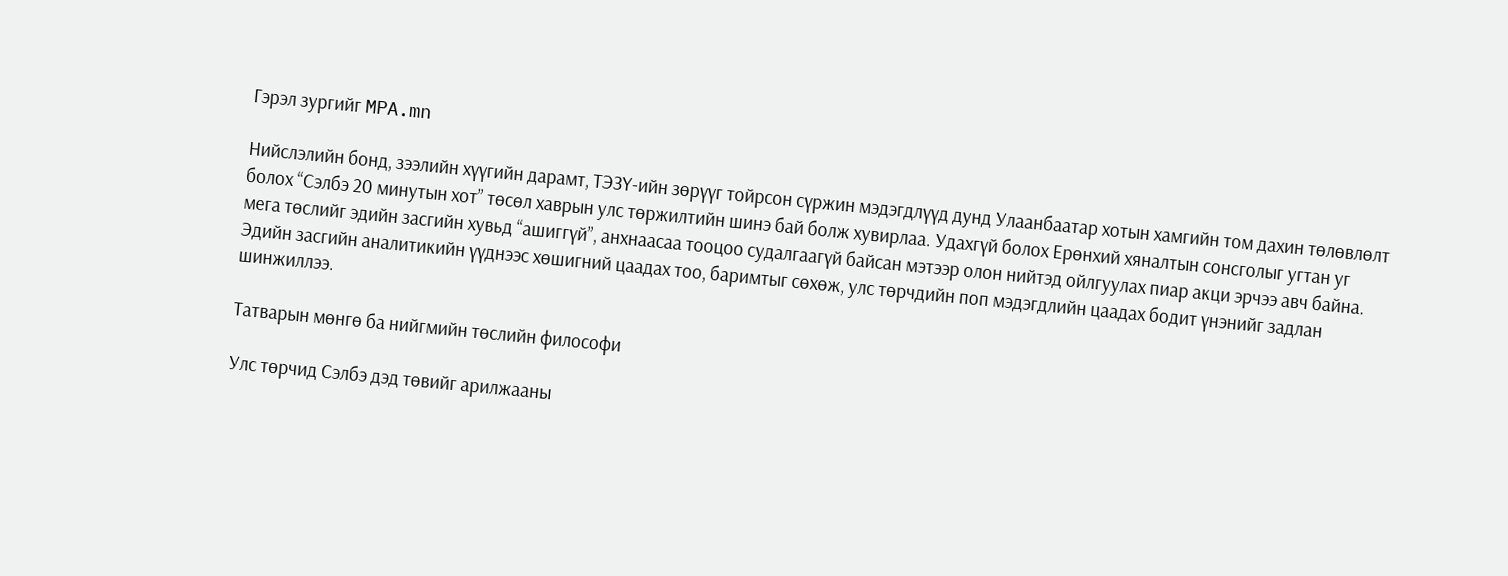Гэрэл зургийг MPA.mn

Нийслэлийн бонд, зээлийн хүүгийн дарамт, ТЭЗҮ-ийн зөрүүг тойрсон сүржин мэдэгдлүүд дунд Улаанбаатар хотын хамгийн том дахин төлөвлөлт болох “Сэлбэ 20 минутын хот” төсөл хаврын улс төржилтийн шинэ бай болж хувирлаа. Удахгүй болох Ерөнхий хяналтын сонсголыг угтан уг мега төслийг эдийн засгийн хувьд “ашиггүй”, анхнаасаа тооцоо судалгаагүй байсан мэтээр олон нийтэд ойлгуулах пиар акци эрчээ авч байна. Эдийн засгийн аналитикийн үүднээс хөшигний цаадах тоо, баримтыг сөхөж, улс төрчдийн поп мэдэгдлийн цаадах бодит үнэнийг задлан шинжиллээ.

Татварын мөнгө ба нийгмийн төслийн философи

Улс төрчид Сэлбэ дэд төвийг арилжааны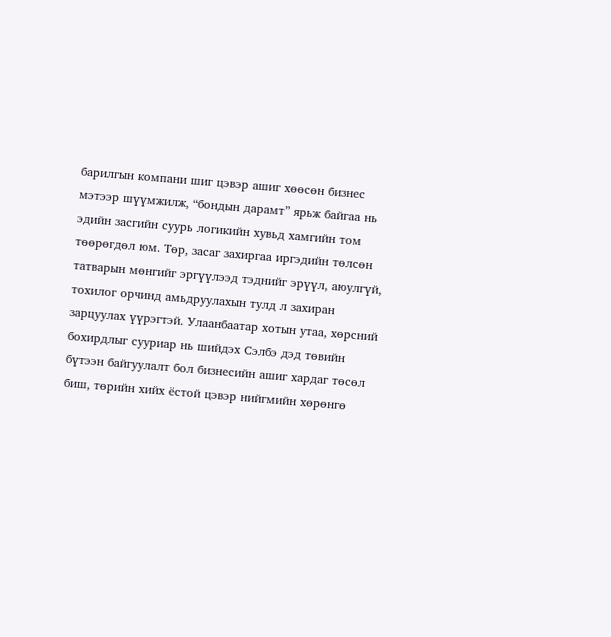барилгын компани шиг цэвэр ашиг хөөсөн бизнес мэтээр шүүмжилж, “бондын дарамт” ярьж байгаа нь эдийн засгийн суурь логикийн хувьд хамгийн том төөрөгдөл юм. Төр, засаг захиргаа иргэдийн төлсөн татварын мөнгийг эргүүлээд тэднийг эрүүл, аюулгүй, тохилог орчинд амьдруулахын тулд л захиран зарцуулах үүрэгтэй. Улаанбаатар хотын утаа, хөрсний бохирдлыг сууриар нь шийдэх Сэлбэ дэд төвийн бүтээн байгуулалт бол бизнесийн ашиг хардаг төсөл биш, төрийн хийх ёстой цэвэр нийгмийн хөрөнгө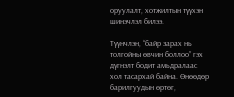оруулалт, хотжилтын түүхэн шинэчлэл билээ.

Түүнчлэн, “байр зарах нь толгойны өвчин боллоо” гэх дүгнэлт бодит амьдралаас хол тасархай байна. Өнөөдөр барилгуудын өртөг,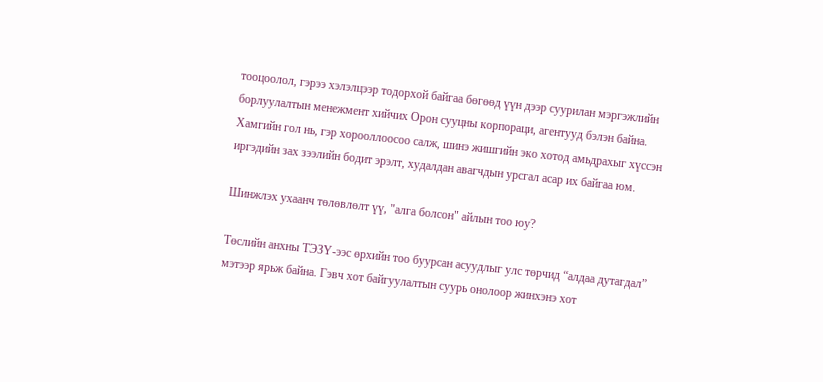тооцоолол, гэрээ хэлэлцээр тодорхой байгаа бөгөөд үүн дээр суурилан мэргэжлийн борлуулалтын менежмент хийчих Орон сууцны корпораци, агентууд бэлэн байна. Хамгийн гол нь, гэр хорооллоосоо салж, шинэ жишгийн эко хотод амьдрахыг хүссэн иргэдийн зах зээлийн бодит эрэлт, худалдан авагчдын урсгал асар их байгаа юм.

Шинжлэх ухаанч төлөвлөлт үү, "алга болсон" айлын тоо юу?

Төслийн анхны ТЭЗҮ-ээс өрхийн тоо буурсан асуудлыг улс төрчид “алдаа дутагдал” мэтээр ярьж байна. Гэвч хот байгуулалтын суурь онолоор жинхэнэ хот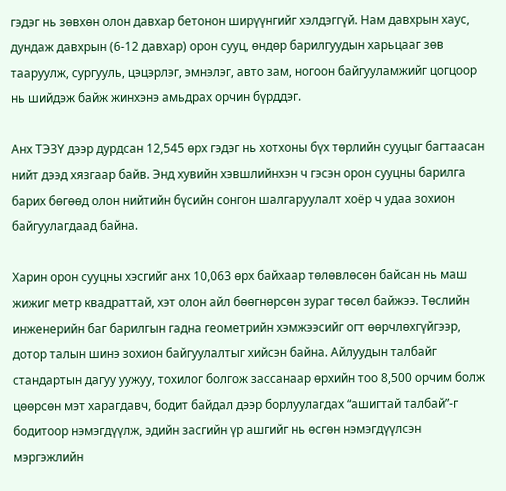гэдэг нь зөвхөн олон давхар бетонон ширүүнгийг хэлдэггүй. Нам давхрын хаус, дундаж давхрын (6-12 давхар) орон сууц, өндөр барилгуудын харьцааг зөв тааруулж, сургууль, цэцэрлэг, эмнэлэг, авто зам, ногоон байгууламжийг цогцоор нь шийдэж байж жинхэнэ амьдрах орчин бүрддэг.

Анх ТЭЗҮ дээр дурдсан 12,545 өрх гэдэг нь хотхоны бүх төрлийн сууцыг багтаасан нийт дээд хязгаар байв. Энд хувийн хэвшлийнхэн ч гэсэн орон сууцны барилга барих бөгөөд олон нийтийн бүсийн сонгон шалгаруулалт хоёр ч удаа зохион байгуулагдаад байна.

Харин орон сууцны хэсгийг анх 10,063 өрх байхаар төлөвлөсөн байсан нь маш жижиг метр квадраттай, хэт олон айл бөөгнөрсөн зураг төсөл байжээ. Төслийн инженерийн баг барилгын гадна геометрийн хэмжээсийг огт өөрчлөхгүйгээр, дотор талын шинэ зохион байгуулалтыг хийсэн байна. Айлуудын талбайг стандартын дагуу уужуу, тохилог болгож зассанаар өрхийн тоо 8,500 орчим болж цөөрсөн мэт харагдавч, бодит байдал дээр борлуулагдах “ашигтай талбай”-г бодитоор нэмэгдүүлж, эдийн засгийн үр ашгийг нь өсгөн нэмэгдүүлсэн мэргэжлийн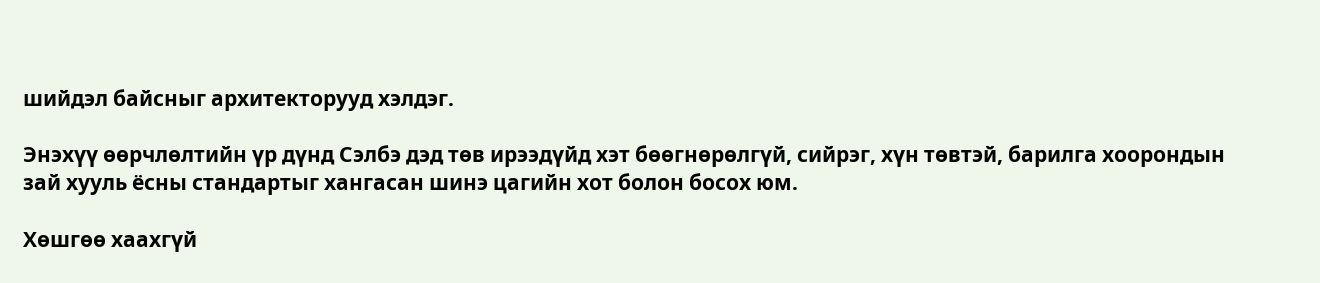шийдэл байсныг архитекторууд хэлдэг.

Энэхүү өөрчлөлтийн үр дүнд Сэлбэ дэд төв ирээдүйд хэт бөөгнөрөлгүй, сийрэг, хүн төвтэй, барилга хоорондын зай хууль ёсны стандартыг хангасан шинэ цагийн хот болон босох юм.

Хөшгөө хаахгүй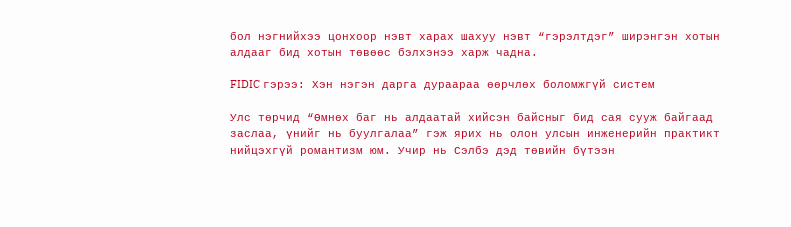бол нэгнийхээ цонхоор нэвт харах шахуу нэвт “гэрэлтдэг” ширэнгэн хотын алдааг бид хотын төвөөс бэлхэнээ харж чадна.

FIDIC гэрээ: Хэн нэгэн дарга дураараа өөрчлөх боломжгүй систем

Улс төрчид “Өмнөх баг нь алдаатай хийсэн байсныг бид сая сууж байгаад заслаа, үнийг нь буулгалаа” гэж ярих нь олон улсын инженерийн практикт нийцэхгүй романтизм юм. Учир нь Сэлбэ дэд төвийн бүтээн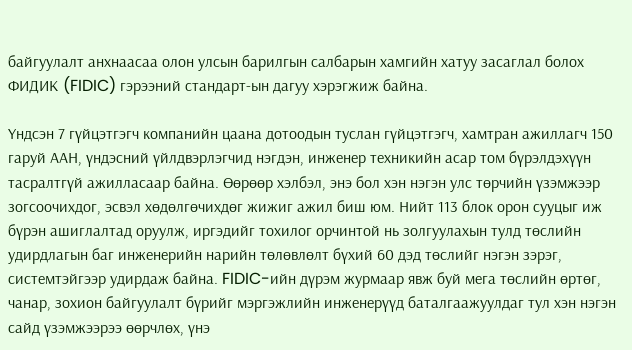байгуулалт анхнаасаа олон улсын барилгын салбарын хамгийн хатуу засаглал болох ФИДИК (FIDIC) гэрээний стандарт-ын дагуу хэрэгжиж байна.

Үндсэн 7 гүйцэтгэгч компанийн цаана дотоодын туслан гүйцэтгэгч, хамтран ажиллагч 150 гаруй ААН, үндэсний үйлдвэрлэгчид нэгдэн, инженер техникийн асар том бүрэлдэхүүн тасралтгүй ажилласаар байна. Өөрөөр хэлбэл, энэ бол хэн нэгэн улс төрчийн үзэмжээр зогсоочихдог, эсвэл хөдөлгөчихдөг жижиг ажил биш юм. Нийт 113 блок орон сууцыг иж бүрэн ашиглалтад оруулж, иргэдийг тохилог орчинтой нь золгуулахын тулд төслийн удирдлагын баг инженерийн нарийн төлөвлөлт бүхий 60 дэд төслийг нэгэн зэрэг, системтэйгээр удирдаж байна. FIDIC-ийн дүрэм журмаар явж буй мега төслийн өртөг, чанар, зохион байгуулалт бүрийг мэргэжлийн инженерүүд баталгаажуулдаг тул хэн нэгэн сайд үзэмжээрээ өөрчлөх, үнэ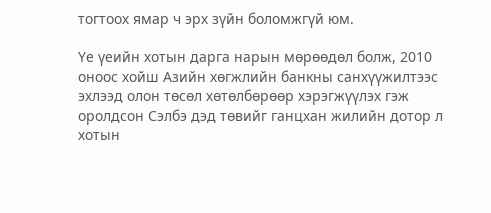тогтоох ямар ч эрх зүйн боломжгүй юм.

Үе үеийн хотын дарга нарын мөрөөдөл болж, 2010 оноос хойш Азийн хөгжлийн банкны санхүүжилтээс эхлээд олон төсөл хөтөлбөрөөр хэрэгжүүлэх гэж оролдсон Сэлбэ дэд төвийг ганцхан жилийн дотор л хотын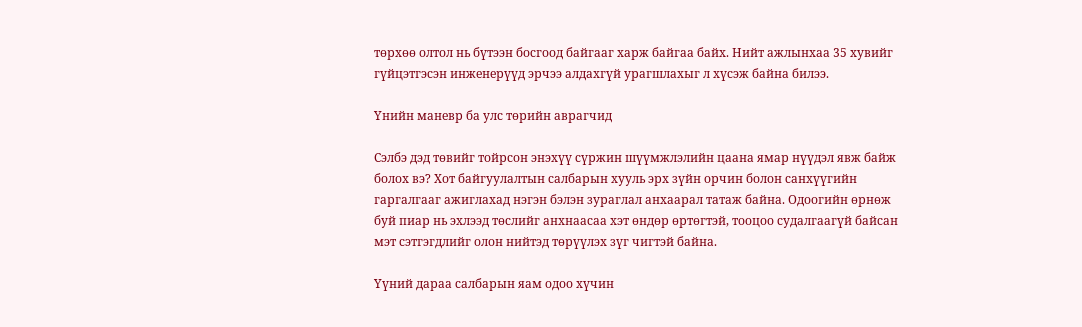төрхөө олтол нь бүтээн босгоод байгааг харж байгаа байх. Нийт ажлынхаа 35 хувийг гүйцэтгэсэн инженерүүд эрчээ алдахгүй урагшлахыг л хүсэж байна билээ.

Үнийн маневр ба улс төрийн аврагчид

Сэлбэ дэд төвийг тойрсон энэхүү сүржин шүүмжлэлийн цаана ямар нүүдэл явж байж болох вэ? Хот байгуулалтын салбарын хууль эрх зүйн орчин болон санхүүгийн гаргалгааг ажиглахад нэгэн бэлэн зураглал анхаарал татаж байна. Одоогийн өрнөж буй пиар нь эхлээд төслийг анхнаасаа хэт өндөр өртөгтэй, тооцоо судалгаагүй байсан мэт сэтгэгдлийг олон нийтэд төрүүлэх зүг чигтэй байна.

Үүний дараа салбарын яам одоо хүчин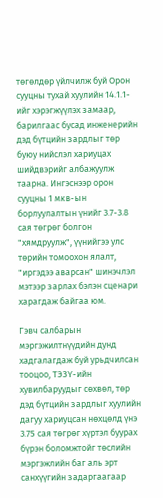төгөлдөр үйлчилж буй Орон сууцны тухай хуулийн 14.1.1-ийг хэрэгжүүлэх замаар, барилгаас бусад инженерийн дэд бүтцийн зардлыг төр буюу нийслэл хариуцах шийдвэрийг албажуулж таарна. Ингэснээр орон сууцны 1 мкв-ын борлуулалтын үнийг 3.7-3.8 сая төгрөг болгон "хямдруулж", үүнийгээ улс төрийн томоохон ялалт, "иргэдээ аварсан" шинэчлэл мэтээр зарлах бэлэн сценари харагдаж байгаа юм.

Гэвч салбарын мэргэжилтнүүдийн дунд хадгалагдаж буй урьдчилсан тооцоо, ТЭЗҮ-ийн хувилбаруудыг сөхвөл, төр дэд бүтцийн зардлыг хуулийн дагуу хариуцсан нөхцөлд үнэ 3.75 сая төгрөг хүртэл буурах бүрэн боломжтойг төслийн мэргэжлийн баг аль эрт санхүүгийн задаргаагаар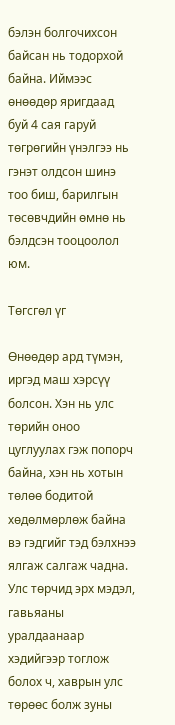бэлэн болгочихсон байсан нь тодорхой байна. Иймээс өнөөдөр яригдаад буй 4 сая гаруй төгрөгийн үнэлгээ нь гэнэт олдсон шинэ тоо биш, барилгын төсөвчдийн өмнө нь бэлдсэн тооцоолол юм.

Төгсгөл үг

Өнөөдөр ард түмэн, иргэд маш хэрсүү болсон. Хэн нь улс төрийн оноо цуглуулах гэж попорч байна, хэн нь хотын төлөө бодитой хөдөлмөрлөж байна вэ гэдгийг тэд бэлхнээ ялгаж салгаж чадна. Улс төрчид эрх мэдэл, гавьяаны уралдаанаар хэдийгээр тоглож болох ч, хаврын улс төрөөс болж зуны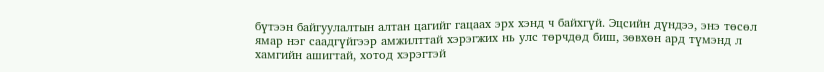бүтээн байгуулалтын алтан цагийг гацаах эрх хэнд ч байхгүй. Эцсийн дүндээ, энэ төсөл ямар нэг саадгүйгээр амжилттай хэрэгжих нь улс төрчдөд биш, зөвхөн ард түмэнд л хамгийн ашигтай, хотод хэрэгтэй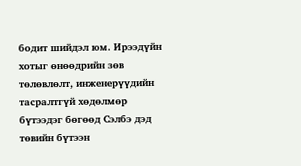бодит шийдэл юм. Ирээдүйн хотыг өнөөдрийн зөв төлөвлөлт, инженерүүдийн тасралтгүй хөдөлмөр бүтээдэг бөгөөд Сэлбэ дэд төвийн бүтээн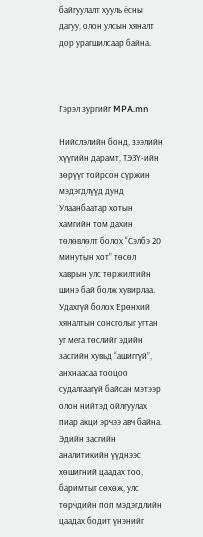байгуулалт хууль ёсны дагуу, олон улсын хяналт дор урагшилсаар байна.



Гэрэл зургийг MPA.mn

Нийслэлийн бонд, зээлийн хүүгийн дарамт, ТЭЗҮ-ийн зөрүүг тойрсон сүржин мэдэгдлүүд дунд Улаанбаатар хотын хамгийн том дахин төлөвлөлт болох “Сэлбэ 20 минутын хот” төсөл хаврын улс төржилтийн шинэ бай болж хувирлаа. Удахгүй болох Ерөнхий хяналтын сонсголыг угтан уг мега төслийг эдийн засгийн хувьд “ашиггүй”, анхнаасаа тооцоо судалгаагүй байсан мэтээр олон нийтэд ойлгуулах пиар акци эрчээ авч байна. Эдийн засгийн аналитикийн үүднээс хөшигний цаадах тоо, баримтыг сөхөж, улс төрчдийн поп мэдэгдлийн цаадах бодит үнэнийг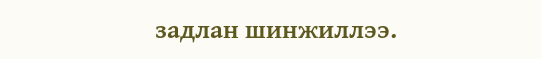задлан шинжиллээ.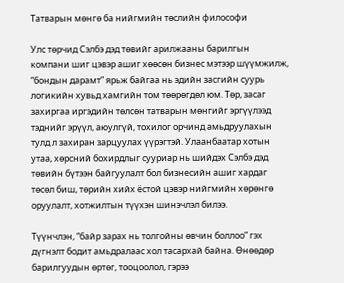Татварын мөнгө ба нийгмийн төслийн философи

Улс төрчид Сэлбэ дэд төвийг арилжааны барилгын компани шиг цэвэр ашиг хөөсөн бизнес мэтээр шүүмжилж, “бондын дарамт” ярьж байгаа нь эдийн засгийн суурь логикийн хувьд хамгийн том төөрөгдөл юм. Төр, засаг захиргаа иргэдийн төлсөн татварын мөнгийг эргүүлээд тэднийг эрүүл, аюулгүй, тохилог орчинд амьдруулахын тулд л захиран зарцуулах үүрэгтэй. Улаанбаатар хотын утаа, хөрсний бохирдлыг сууриар нь шийдэх Сэлбэ дэд төвийн бүтээн байгуулалт бол бизнесийн ашиг хардаг төсөл биш, төрийн хийх ёстой цэвэр нийгмийн хөрөнгө оруулалт, хотжилтын түүхэн шинэчлэл билээ.

Түүнчлэн, “байр зарах нь толгойны өвчин боллоо” гэх дүгнэлт бодит амьдралаас хол тасархай байна. Өнөөдөр барилгуудын өртөг, тооцоолол, гэрээ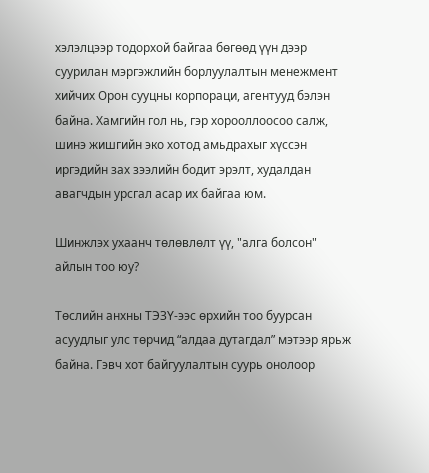хэлэлцээр тодорхой байгаа бөгөөд үүн дээр суурилан мэргэжлийн борлуулалтын менежмент хийчих Орон сууцны корпораци, агентууд бэлэн байна. Хамгийн гол нь, гэр хорооллоосоо салж, шинэ жишгийн эко хотод амьдрахыг хүссэн иргэдийн зах зээлийн бодит эрэлт, худалдан авагчдын урсгал асар их байгаа юм.

Шинжлэх ухаанч төлөвлөлт үү, "алга болсон" айлын тоо юу?

Төслийн анхны ТЭЗҮ-ээс өрхийн тоо буурсан асуудлыг улс төрчид “алдаа дутагдал” мэтээр ярьж байна. Гэвч хот байгуулалтын суурь онолоор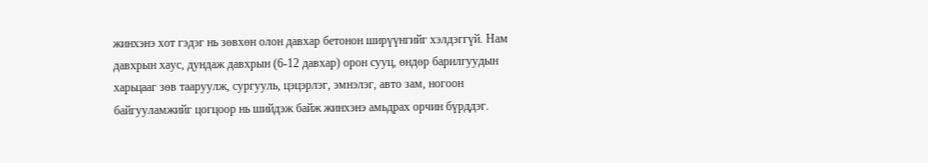жинхэнэ хот гэдэг нь зөвхөн олон давхар бетонон ширүүнгийг хэлдэггүй. Нам давхрын хаус, дундаж давхрын (6-12 давхар) орон сууц, өндөр барилгуудын харьцааг зөв тааруулж, сургууль, цэцэрлэг, эмнэлэг, авто зам, ногоон байгууламжийг цогцоор нь шийдэж байж жинхэнэ амьдрах орчин бүрддэг.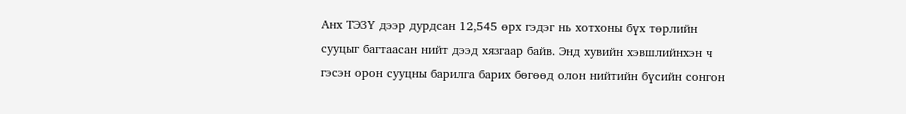Анх ТЭЗҮ дээр дурдсан 12,545 өрх гэдэг нь хотхоны бүх төрлийн сууцыг багтаасан нийт дээд хязгаар байв. Энд хувийн хэвшлийнхэн ч гэсэн орон сууцны барилга барих бөгөөд олон нийтийн бүсийн сонгон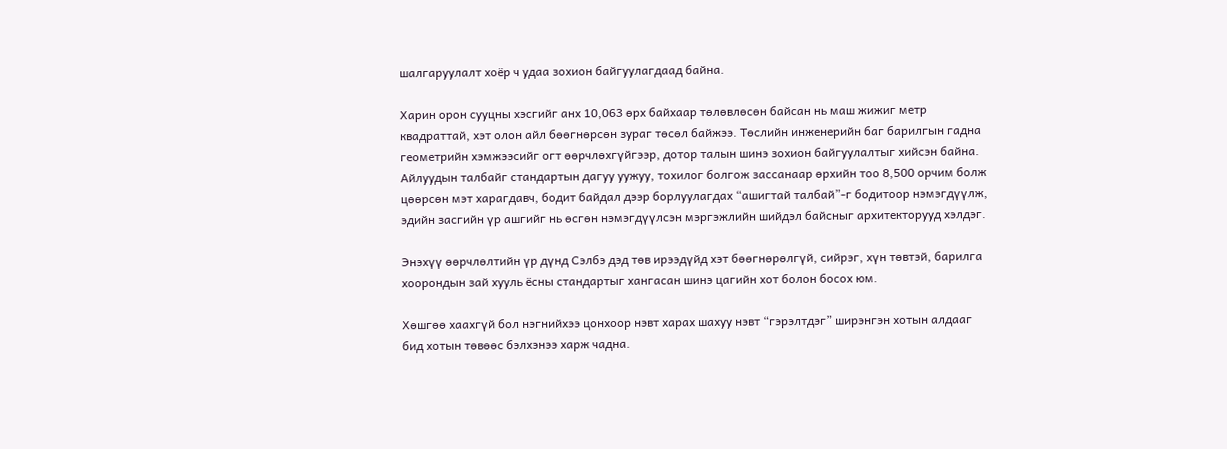шалгаруулалт хоёр ч удаа зохион байгуулагдаад байна.

Харин орон сууцны хэсгийг анх 10,063 өрх байхаар төлөвлөсөн байсан нь маш жижиг метр квадраттай, хэт олон айл бөөгнөрсөн зураг төсөл байжээ. Төслийн инженерийн баг барилгын гадна геометрийн хэмжээсийг огт өөрчлөхгүйгээр, дотор талын шинэ зохион байгуулалтыг хийсэн байна. Айлуудын талбайг стандартын дагуу уужуу, тохилог болгож зассанаар өрхийн тоо 8,500 орчим болж цөөрсөн мэт харагдавч, бодит байдал дээр борлуулагдах “ашигтай талбай”-г бодитоор нэмэгдүүлж, эдийн засгийн үр ашгийг нь өсгөн нэмэгдүүлсэн мэргэжлийн шийдэл байсныг архитекторууд хэлдэг.

Энэхүү өөрчлөлтийн үр дүнд Сэлбэ дэд төв ирээдүйд хэт бөөгнөрөлгүй, сийрэг, хүн төвтэй, барилга хоорондын зай хууль ёсны стандартыг хангасан шинэ цагийн хот болон босох юм.

Хөшгөө хаахгүй бол нэгнийхээ цонхоор нэвт харах шахуу нэвт “гэрэлтдэг” ширэнгэн хотын алдааг бид хотын төвөөс бэлхэнээ харж чадна.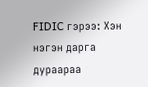FIDIC гэрээ: Хэн нэгэн дарга дураараа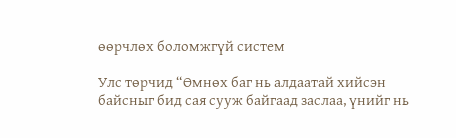өөрчлөх боломжгүй систем

Улс төрчид “Өмнөх баг нь алдаатай хийсэн байсныг бид сая сууж байгаад заслаа, үнийг нь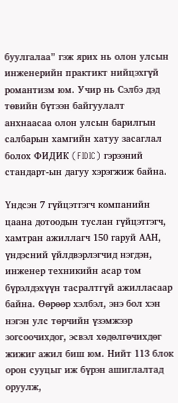буулгалаа” гэж ярих нь олон улсын инженерийн практикт нийцэхгүй романтизм юм. Учир нь Сэлбэ дэд төвийн бүтээн байгуулалт анхнаасаа олон улсын барилгын салбарын хамгийн хатуу засаглал болох ФИДИК (FIDIC) гэрээний стандарт-ын дагуу хэрэгжиж байна.

Үндсэн 7 гүйцэтгэгч компанийн цаана дотоодын туслан гүйцэтгэгч, хамтран ажиллагч 150 гаруй ААН, үндэсний үйлдвэрлэгчид нэгдэн, инженер техникийн асар том бүрэлдэхүүн тасралтгүй ажилласаар байна. Өөрөөр хэлбэл, энэ бол хэн нэгэн улс төрчийн үзэмжээр зогсоочихдог, эсвэл хөдөлгөчихдөг жижиг ажил биш юм. Нийт 113 блок орон сууцыг иж бүрэн ашиглалтад оруулж,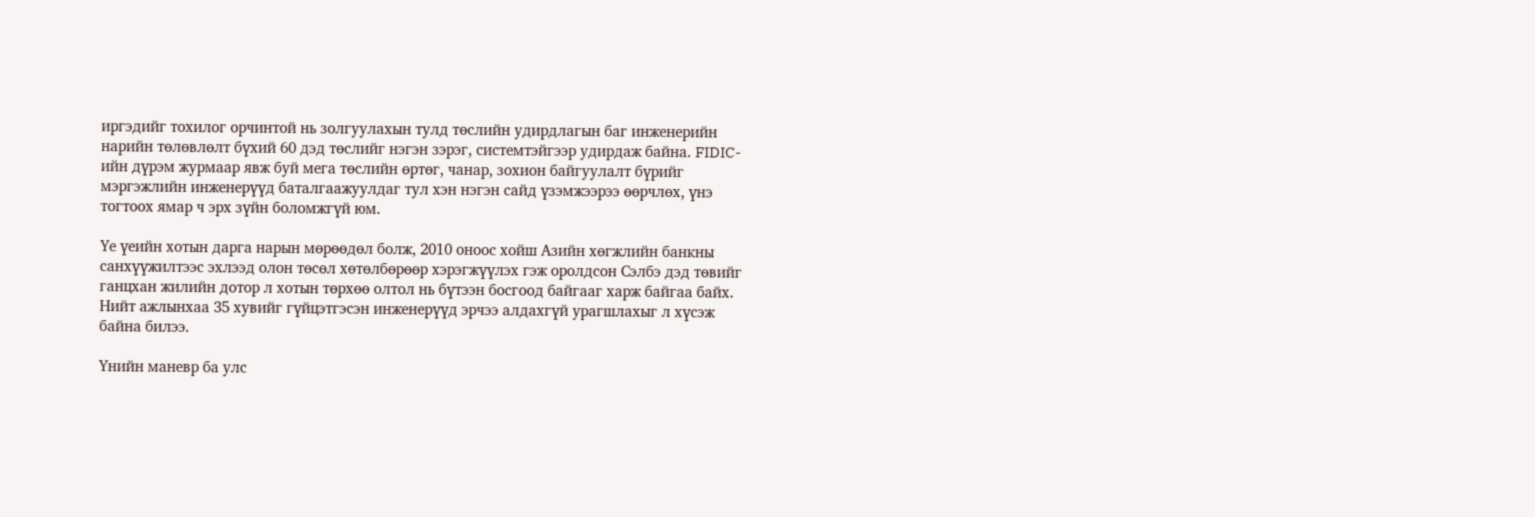иргэдийг тохилог орчинтой нь золгуулахын тулд төслийн удирдлагын баг инженерийн нарийн төлөвлөлт бүхий 60 дэд төслийг нэгэн зэрэг, системтэйгээр удирдаж байна. FIDIC-ийн дүрэм журмаар явж буй мега төслийн өртөг, чанар, зохион байгуулалт бүрийг мэргэжлийн инженерүүд баталгаажуулдаг тул хэн нэгэн сайд үзэмжээрээ өөрчлөх, үнэ тогтоох ямар ч эрх зүйн боломжгүй юм.

Үе үеийн хотын дарга нарын мөрөөдөл болж, 2010 оноос хойш Азийн хөгжлийн банкны санхүүжилтээс эхлээд олон төсөл хөтөлбөрөөр хэрэгжүүлэх гэж оролдсон Сэлбэ дэд төвийг ганцхан жилийн дотор л хотын төрхөө олтол нь бүтээн босгоод байгааг харж байгаа байх. Нийт ажлынхаа 35 хувийг гүйцэтгэсэн инженерүүд эрчээ алдахгүй урагшлахыг л хүсэж байна билээ.

Үнийн маневр ба улс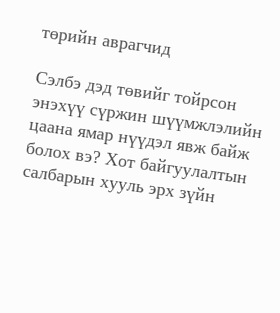төрийн аврагчид

Сэлбэ дэд төвийг тойрсон энэхүү сүржин шүүмжлэлийн цаана ямар нүүдэл явж байж болох вэ? Хот байгуулалтын салбарын хууль эрх зүйн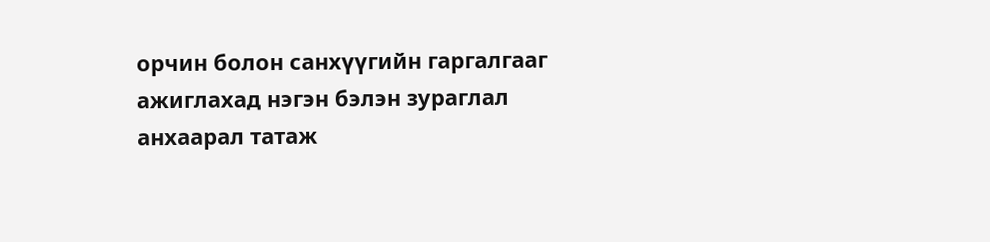орчин болон санхүүгийн гаргалгааг ажиглахад нэгэн бэлэн зураглал анхаарал татаж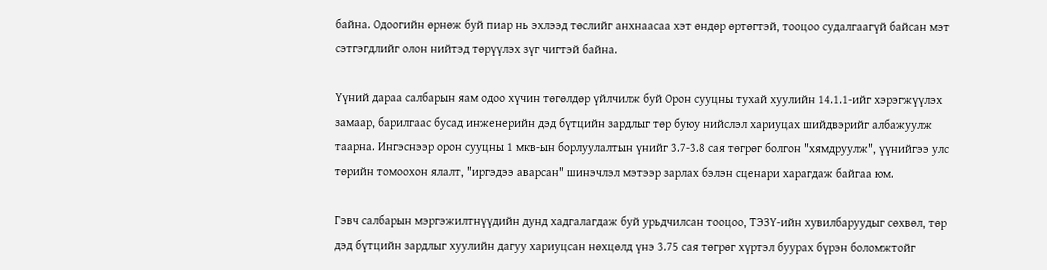байна. Одоогийн өрнөж буй пиар нь эхлээд төслийг анхнаасаа хэт өндөр өртөгтэй, тооцоо судалгаагүй байсан мэт сэтгэгдлийг олон нийтэд төрүүлэх зүг чигтэй байна.

Үүний дараа салбарын яам одоо хүчин төгөлдөр үйлчилж буй Орон сууцны тухай хуулийн 14.1.1-ийг хэрэгжүүлэх замаар, барилгаас бусад инженерийн дэд бүтцийн зардлыг төр буюу нийслэл хариуцах шийдвэрийг албажуулж таарна. Ингэснээр орон сууцны 1 мкв-ын борлуулалтын үнийг 3.7-3.8 сая төгрөг болгон "хямдруулж", үүнийгээ улс төрийн томоохон ялалт, "иргэдээ аварсан" шинэчлэл мэтээр зарлах бэлэн сценари харагдаж байгаа юм.

Гэвч салбарын мэргэжилтнүүдийн дунд хадгалагдаж буй урьдчилсан тооцоо, ТЭЗҮ-ийн хувилбаруудыг сөхвөл, төр дэд бүтцийн зардлыг хуулийн дагуу хариуцсан нөхцөлд үнэ 3.75 сая төгрөг хүртэл буурах бүрэн боломжтойг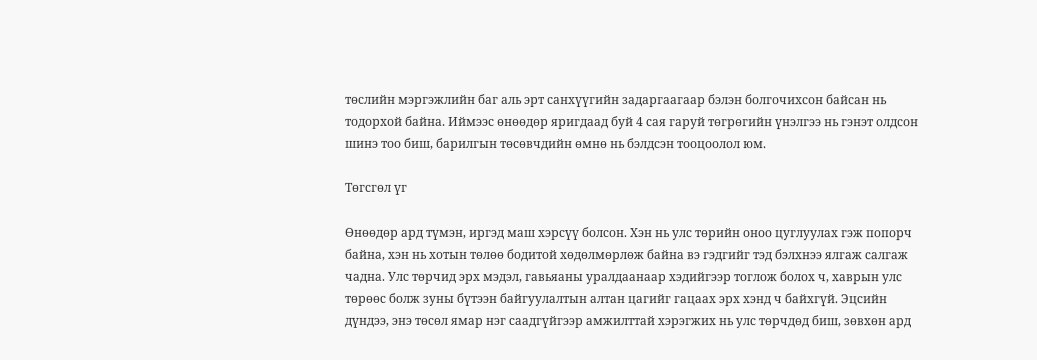төслийн мэргэжлийн баг аль эрт санхүүгийн задаргаагаар бэлэн болгочихсон байсан нь тодорхой байна. Иймээс өнөөдөр яригдаад буй 4 сая гаруй төгрөгийн үнэлгээ нь гэнэт олдсон шинэ тоо биш, барилгын төсөвчдийн өмнө нь бэлдсэн тооцоолол юм.

Төгсгөл үг

Өнөөдөр ард түмэн, иргэд маш хэрсүү болсон. Хэн нь улс төрийн оноо цуглуулах гэж попорч байна, хэн нь хотын төлөө бодитой хөдөлмөрлөж байна вэ гэдгийг тэд бэлхнээ ялгаж салгаж чадна. Улс төрчид эрх мэдэл, гавьяаны уралдаанаар хэдийгээр тоглож болох ч, хаврын улс төрөөс болж зуны бүтээн байгуулалтын алтан цагийг гацаах эрх хэнд ч байхгүй. Эцсийн дүндээ, энэ төсөл ямар нэг саадгүйгээр амжилттай хэрэгжих нь улс төрчдөд биш, зөвхөн ард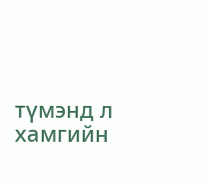түмэнд л хамгийн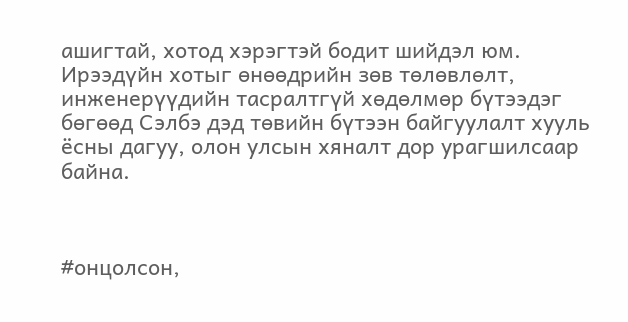ашигтай, хотод хэрэгтэй бодит шийдэл юм. Ирээдүйн хотыг өнөөдрийн зөв төлөвлөлт, инженерүүдийн тасралтгүй хөдөлмөр бүтээдэг бөгөөд Сэлбэ дэд төвийн бүтээн байгуулалт хууль ёсны дагуу, олон улсын хяналт дор урагшилсаар байна.



#онцолсон,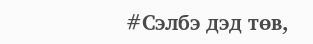#Сэлбэ дэд төв,